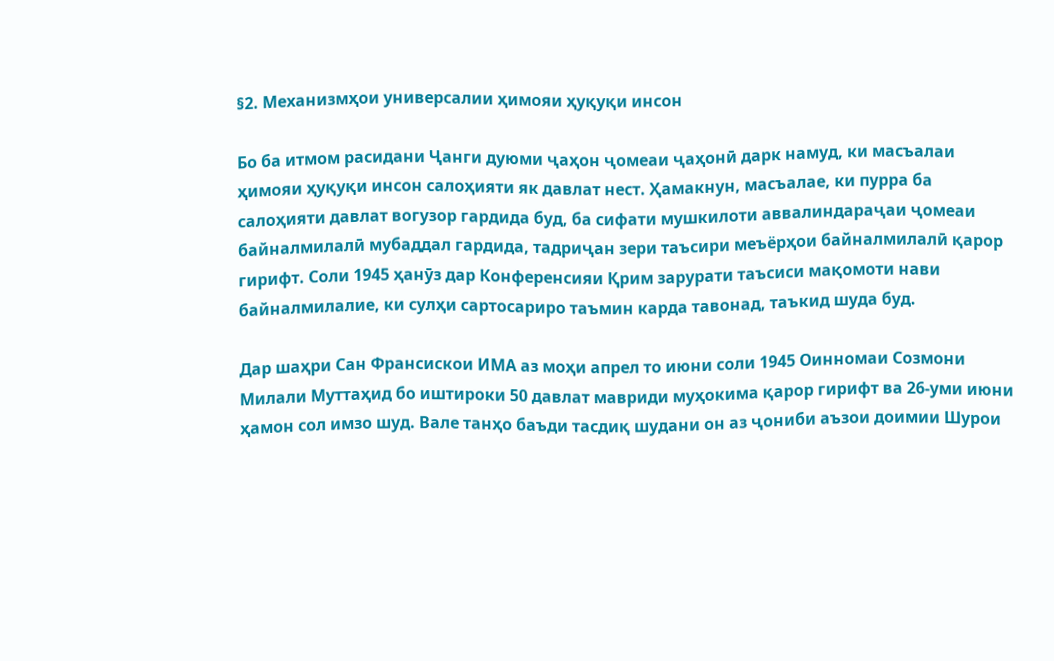§2. Механизмҳои универсалии ҳимояи ҳуқуқи инсон

Бо ба итмом расидани Ҷанги дуюми ҷаҳон ҷомеаи ҷаҳонӣ дарк намуд, ки масъалаи ҳимояи ҳуқуқи инсон салоҳияти як давлат нест. Ҳамакнун, масъалае, ки пурра ба салоҳияти давлат вогузор гардида буд, ба сифати мушкилоти аввалиндараҷаи ҷомеаи байналмилалӣ мубаддал гардида, тадриҷан зери таъсири меъёрҳои байналмилалӣ қарор гирифт. Соли 1945 ҳанӯз дар Конференсияи Қрим зарурати таъсиси мақомоти нави байналмилалие, ки сулҳи сартосариро таъмин карда тавонад, таъкид шуда буд.

Дар шаҳри Сан Франсискои ИМА аз моҳи апрел то июни соли 1945 Оинномаи Созмони Милали Муттаҳид бо иштироки 50 давлат мавриди муҳокима қарор гирифт ва 26-уми июни ҳамон сол имзо шуд. Вале танҳо баъди тасдиқ шудани он аз ҷониби аъзои доимии Шурои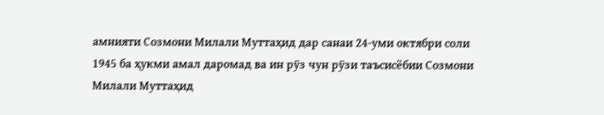амнияти Созмони Милали Муттаҳид дар санаи 24-уми октябри соли 1945 ба ҳукми амал даромад ва ин рӯз чун рӯзи таъсисёбии Созмони Милали Муттаҳид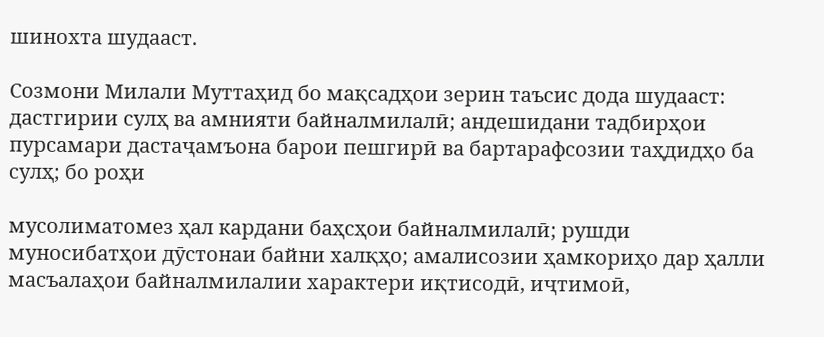шинохта шудааст.

Созмони Милали Муттаҳид бо мақсадҳои зерин таъсис дода шудааст: дастгирии сулҳ ва амнияти байналмилалӣ; андешидани тадбирҳои пурсамари дастаҷамъона барои пешгирӣ ва бартарафсозии таҳдидҳо ба сулҳ; бо роҳи

мусолиматомез ҳал кардани баҳсҳои байналмилалӣ; рушди муносибатҳои дӯстонаи байни халқҳо; амалисозии ҳамкориҳо дар ҳалли масъалаҳои байналмилалии характери иқтисодӣ, иҷтимоӣ,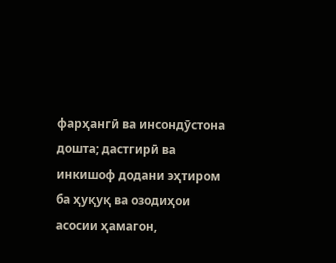фарҳангӣ ва инсондӯстона дошта; дастгирӣ ва инкишоф додани эҳтиром ба ҳуқуқ ва озодиҳои асосии ҳамагон,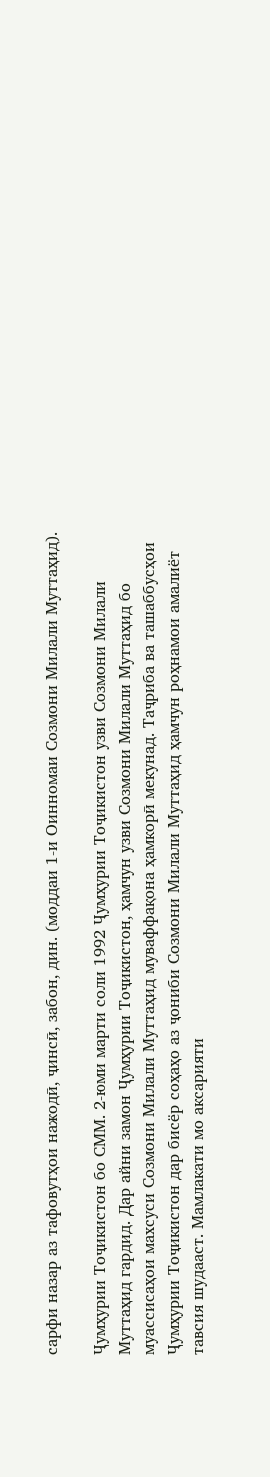сарфи назар аз тафовутҳои нажодӣ, ҷинсӣ, забон, дин. (моддаи 1-и Оинномаи Созмони Милали Муттаҳид).

Ҷумҳурии Тоҷикистон бо СММ. 2-юми марти соли 1992 Ҷумҳурии Тоҷикистон узви Созмони Милали Муттаҳид гардид. Дар айни замон Ҷумҳурии Тоҷикистон, ҳамчун узви Созмони Милали Муттаҳид бо муассисаҳои махсуси Созмони Милали Муттаҳид муваффақона ҳамкорӣ мекунад. Таҷриба ва ташаббусҳои Ҷумҳурии Тоҷикистон дар бисёр соҳаҳо аз ҷониби Созмони Милали Муттаҳид ҳамчун роҳнамои амалиёт тавсия шудааст. Мамлакати мо аксарияти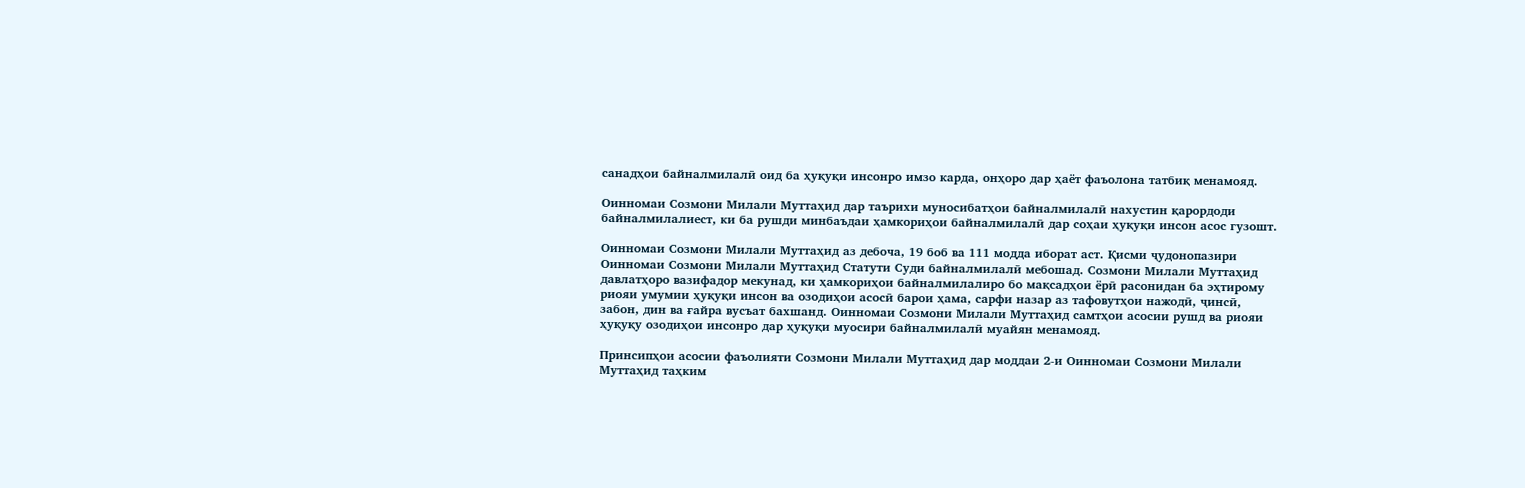санадҳои байналмилалӣ оид ба ҳуқуқи инсонро имзо карда, онҳоро дар ҳаёт фаъолона татбиқ менамояд.

Оинномаи Созмони Милали Муттаҳид дар таърихи муносибатҳои байналмилалӣ нахустин қарордоди байналмилалиест, ки ба рушди минбаъдаи ҳамкориҳои байналмилалӣ дар соҳаи ҳуқуқи инсон асос гузошт.

Оинномаи Созмони Милали Муттаҳид аз дебоча, 19 боб ва 111 модда иборат аст. Қисми ҷудонопазири Оинномаи Созмони Милали Муттаҳид Статути Суди байналмилалӣ мебошад. Созмони Милали Муттаҳид давлатҳоро вазифадор мекунад, ки ҳамкориҳои байналмилалиро бо мақсадҳои ёрӣ расонидан ба эҳтирому риояи умумии ҳуқуқи инсон ва озодиҳои асосӣ барои ҳама, сарфи назар аз тафовутҳои нажодӣ, ҷинсӣ, забон, дин ва ғайра вусъат бахшанд. Оинномаи Созмони Милали Муттаҳид самтҳои асосии рушд ва риояи ҳуқуқу озодиҳои инсонро дар ҳуқуқи муосири байналмилалӣ муайян менамояд.

Принсипҳои асосии фаъолияти Созмони Милали Муттаҳид дар моддаи 2-и Оинномаи Созмони Милали Муттаҳид таҳким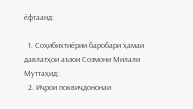ёфтаанд:

  1. Соҳибихтиёрии баробари ҳамаи давлатҳои аъзои Созмони Милали Муттаҳид;
  2. Иҷрои поквиҷдононаи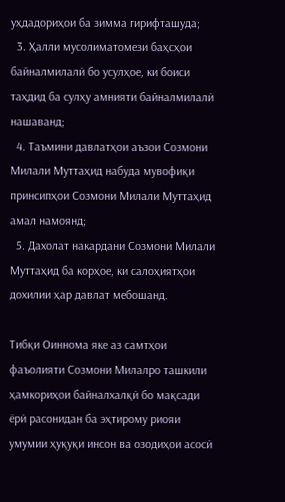уҳдадориҳои ба зимма гирифташуда;
  3. Ҳалли мусолиматомези баҳсҳои байналмилалӣ бо усулҳое, ки боиси таҳдид ба сулҳу амнияти байналмилалӣ нашаванд;
  4. Таъмини давлатҳои аъзои Созмони Милали Муттаҳид набуда мувофиқи принсипҳои Созмони Милали Муттаҳид амал намоянд;
  5. Дахолат накардани Созмони Милали Муттаҳид ба корҳое, ки салоҳиятҳои дохилии ҳар давлат мебошанд.

Тибқи Оиннома яке аз самтҳои фаъолияти Созмони Милалро ташкили ҳамкориҳои байналхалқӣ бо мақсади ёрӣ расонидан ба эҳтирому риояи умумии ҳуқуқи инсон ва озодиҳои асосӣ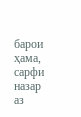барои ҳама, сарфи назар аз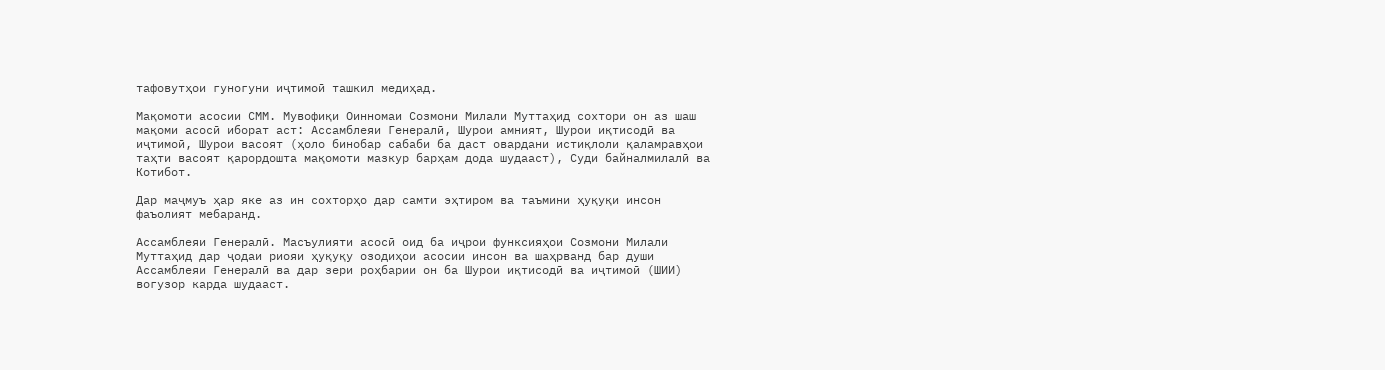тафовутҳои гуногуни иҷтимоӣ ташкил медиҳад.

Мақомоти асосии СММ. Мувофиқи Оинномаи Созмони Милали Муттаҳид сохтори он аз шаш мақоми асосӣ иборат аст: Ассамблеяи Генералӣ, Шурои амният, Шурои иқтисодӣ ва иҷтимоӣ, Шурои васоят (ҳоло бинобар сабаби ба даст овардани истиқлоли қаламравҳои таҳти васоят қарордошта мақомоти мазкур барҳам дода шудааст), Суди байналмилалӣ ва Котибот.

Дар маҷмуъ ҳар яке аз ин сохторҳо дар самти эҳтиром ва таъмини ҳуқуқи инсон фаъолият мебаранд.

Ассамблеяи Генералӣ. Масъулияти асосӣ оид ба иҷрои функсияҳои Созмони Милали Муттаҳид дар ҷодаи риояи ҳуқуқу озодиҳои асосии инсон ва шаҳрванд бар души Ассамблеяи Генералӣ ва дар зери роҳбарии он ба Шурои иқтисодӣ ва иҷтимоӣ (ШИИ) вогузор карда шудааст.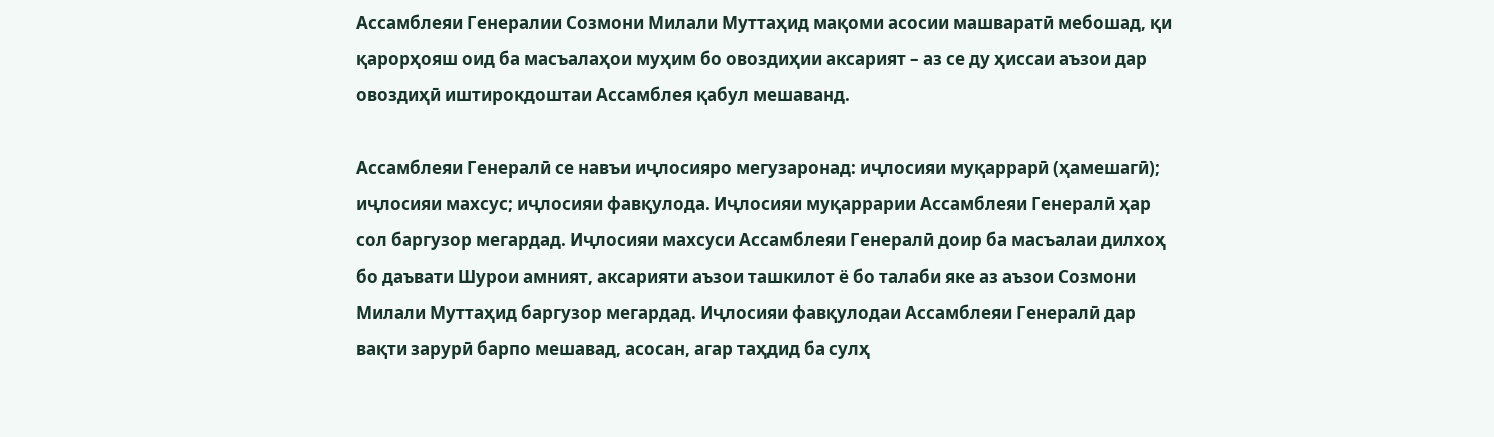Ассамблеяи Генералии Созмони Милали Муттаҳид мақоми асосии машваратӣ мебошад, қи қарорҳояш оид ба масъалаҳои муҳим бо овоздиҳии аксарият – аз се ду ҳиссаи аъзои дар овоздиҳӣ иштирокдоштаи Ассамблея қабул мешаванд.

Ассамблеяи Генералӣ се навъи иҷлосияро мегузаронад: иҷлосияи муқаррарӣ (ҳамешагӣ); иҷлосияи махсус; иҷлосияи фавқулода. Иҷлосияи муқаррарии Ассамблеяи Генералӣ ҳар сол баргузор мегардад. Иҷлосияи махсуси Ассамблеяи Генералӣ доир ба масъалаи дилхоҳ бо даъвати Шурои амният, аксарияти аъзои ташкилот ё бо талаби яке аз аъзои Созмони Милали Муттаҳид баргузор мегардад. Иҷлосияи фавқулодаи Ассамблеяи Генералӣ дар вақти зарурӣ барпо мешавад, асосан, агар таҳдид ба сулҳ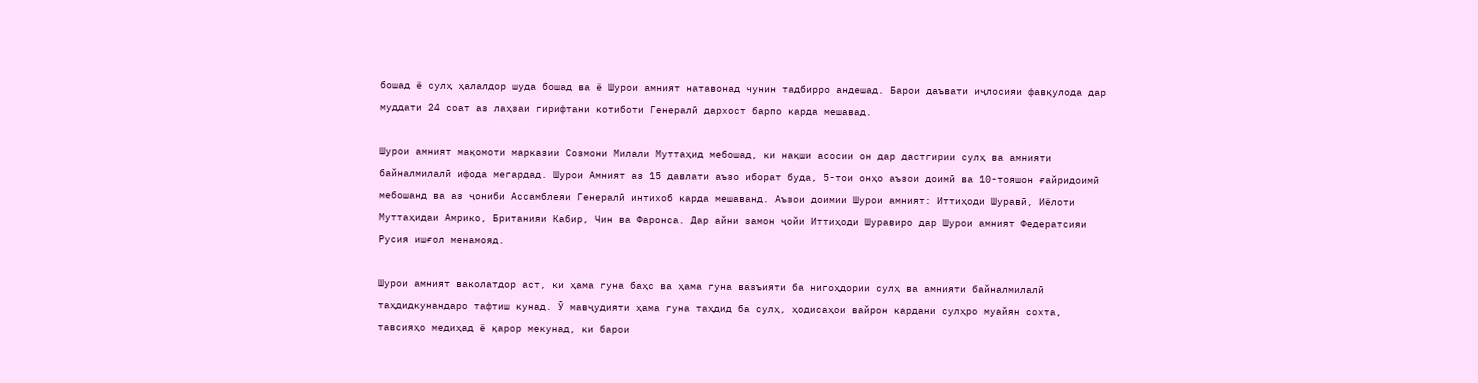бошад ё сулҳ ҳалалдор шуда бошад ва ё Шурои амният натавонад чунин тадбирро андешад. Барои даъвати иҷлосияи фавқулода дар муддати 24 соат аз лаҳзаи гирифтани котиботи Генералӣ дархост барпо карда мешавад.

Шурои амният мақомоти марказии Созмони Милали Муттаҳид мебошад, ки нақши асосии он дар дастгирии сулҳ ва амнияти байналмилалӣ ифода мегардад. Шурои Амният аз 15 давлати аъзо иборат буда, 5-тои онҳо аъзои доимӣ ва 10-тояшон ғайридоимӣ мебошанд ва аз ҷониби Ассамблеяи Генералӣ интихоб карда мешаванд. Аъзои доимии Шурои амният: Иттиҳоди Шуравӣ, Иёлоти Муттаҳидаи Амрико, Британияи Кабир, Чин ва Фаронса. Дар айни замон ҷойи Иттиҳоди Шуравиро дар Шурои амният Федератсияи Русия ишғол менамояд.

Шурои амният ваколатдор аст, ки ҳама гуна баҳс ва ҳама гуна вазъияти ба нигоҳдории сулҳ ва амнияти байналмилалӣ таҳдидкунандаро тафтиш кунад. Ӯ мавҷудияти ҳама гуна таҳдид ба сулҳ, ҳодисаҳои вайрон кардани сулҳро муайян сохта, тавсияҳо медиҳад ё қарор мекунад, ки барои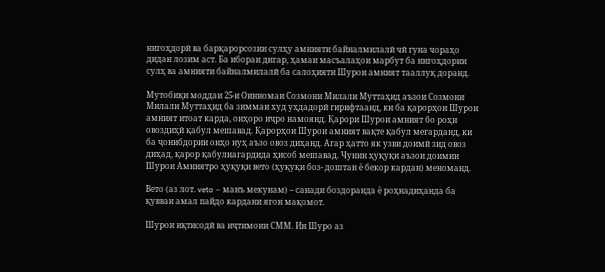нигоҳдорӣ ва барқарорсозии сулҳу амнияти байналмилалӣ чӣ гуна чораҳо дидан лозим аст. Ба ибораи дигар, ҳамаи масъалаҳои марбут ба нигоҳдории сулҳ ва амнияти байналмилалӣ ба салоҳияти Шурои амният тааллуқ доранд.

Мутобиқи моддаи 25-и Оинномаи Созмони Милали Муттаҳид аъзои Созмони Милали Муттаҳид ба зиммаи худ уҳдадорӣ гирифтаанд, ки ба қарорҳои Шурои амният итоат карда, онҳоро иҷро намоянд. Қарори Шурои амният бо роҳи овоздиҳӣ қабул мешавад. Қарорҳои Шурои амният вақте қабул мегарданд, ки ба ҷонибдории онҳо нуҳ аъзо овоз диҳанд. Агар ҳатто як узви доимӣ зид овоз диҳад, қарор қабулнагардида ҳисоб мешавад. Чунин ҳуқуқи аъзои доимии Шурои Амниятро ҳуқуқи вето (ҳуқуқи боз- доштан ё бекор кардан) меноманд.

Вето (аз лот. veto – манъ мекунам) – санади боздоранда ё роҳнадиҳанда ба қувваи амал пайдо кардани ягон мақомот.

Шурои иқтисодӣ ва иҷтимоии СММ. Ин Шуро аз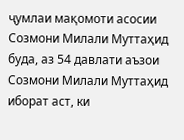ҷумлаи мақомоти асосии Созмони Милали Муттаҳид буда, аз 54 давлати аъзои Созмони Милали Муттаҳид иборат аст, ки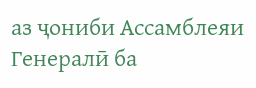аз ҷониби Ассамблеяи Генералӣ ба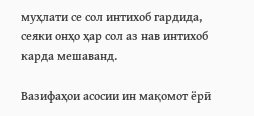муҳлати се сол интихоб гардида, сеяки онҳо ҳар сол аз нав интихоб карда мешаванд.

Вазифаҳои асосии ин мақомот ёрӣ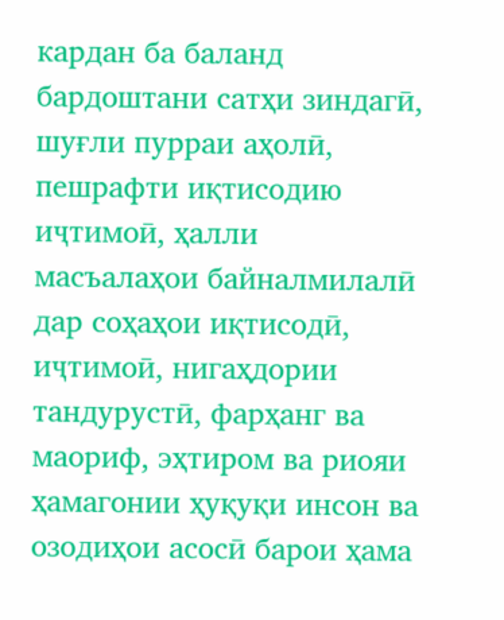кардан ба баланд бардоштани сатҳи зиндагӣ, шуғли пурраи аҳолӣ, пешрафти иқтисодию иҷтимоӣ, ҳалли масъалаҳои байналмилалӣ дар соҳаҳои иқтисодӣ, иҷтимоӣ, нигаҳдории тандурустӣ, фарҳанг ва маориф, эҳтиром ва риояи ҳамагонии ҳуқуқи инсон ва озодиҳои асосӣ барои ҳама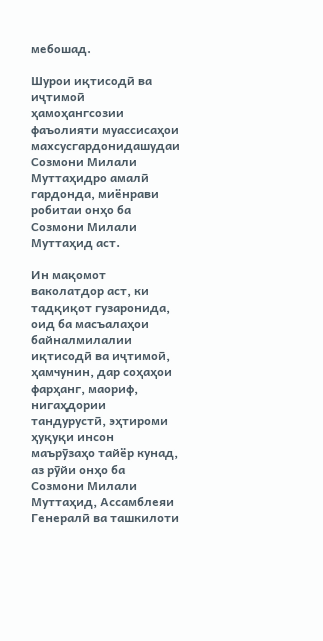мебошад.

Шурои иқтисодӣ ва иҷтимоӣ ҳамоҳангсозии фаъолияти муассисаҳои махсусгардонидашудаи Созмони Милали Муттаҳидро амалӣ гардонда, миёнрави робитаи онҳо ба Созмони Милали Муттаҳид аст.

Ин мақомот ваколатдор аст, ки тадқиқот гузаронида, оид ба масъалаҳои байналмилалии иқтисодӣ ва иҷтимоӣ, ҳамчунин, дар соҳаҳои фарҳанг, маориф, нигаҳдории тандурустӣ, эҳтироми ҳуқуқи инсон маърӯзаҳо тайёр кунад, аз рӯйи онҳо ба Созмони Милали Муттаҳид, Ассамблеяи Генералӣ ва ташкилоти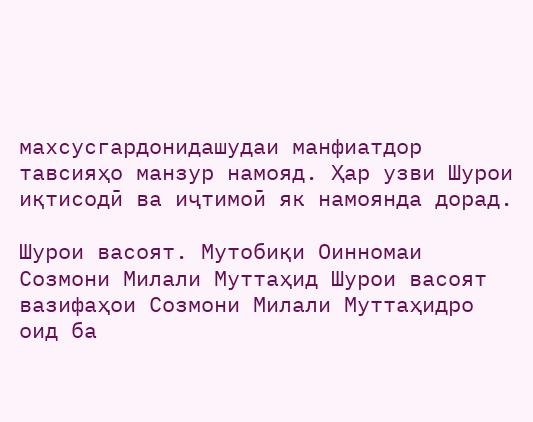махсусгардонидашудаи манфиатдор тавсияҳо манзур намояд. Ҳар узви Шурои иқтисодӣ ва иҷтимоӣ як намоянда дорад.

Шурои васоят. Мутобиқи Оинномаи Созмони Милали Муттаҳид Шурои васоят вазифаҳои Созмони Милали Муттаҳидро оид ба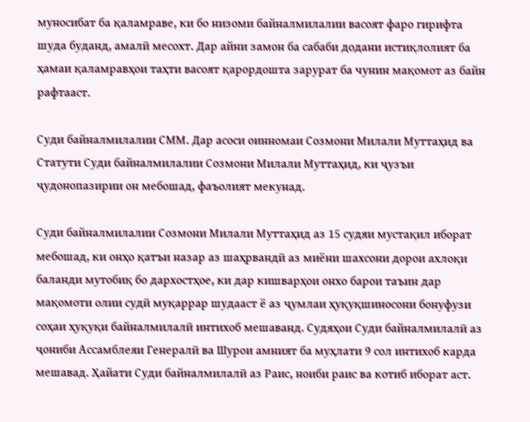муносибат ба қаламраве, ки бо низоми байналмилалии васоят фаро гирифта шуда буданд, амалӣ месохт. Дар айни замон ба сабаби додани истиқлолият ба ҳамаи қаламравҳои таҳти васоят қарордошта зарурат ба чунин мақомот аз байн рафтааст.

Суди байналмилалии СММ. Дар асоси оинномаи Созмони Милали Муттаҳид ва Статути Суди байналмилалии Созмони Милали Муттаҳид, ки ҷузъи ҷудонопазирии он мебошад, фаъолият мекунад.

Суди байналмилалии Созмони Милали Муттаҳид аз 15 судяи мустақил иборат мебошад, ки онҳо қатъи назар аз шаҳрвандӣ аз миёни шахсони дорои ахлоқи баланди мутобиқ бо дархостҳое, ки дар кишварҳои онхо барои таъин дар мақомоти олии судӣ муқаррар шудааст ё аз ҷумлаи ҳуқуқшиносони бонуфузи соҳаи ҳуқуқи байналмилалӣ интихоб мешаванд. Судяҳои Суди байналмилалӣ аз ҷониби Ассамблеяи Генералӣ ва Шурои амният ба муҳлати 9 сол интихоб карда мешавад. Ҳайати Суди байналмилалӣ аз Раис, ноиби раис ва котиб иборат аст.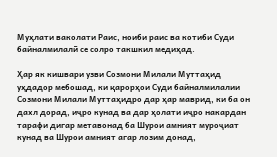Муҳлати ваколати Раис, ноиби раис ва котиби Суди байналмилалӣ се солро такшкил медиҳад.

Ҳар як кишвари узви Созмони Милали Муттаҳид уҳдадор мебошад, ки қарорҳои Суди байналмилалии Созмони Милали Муттаҳидро дар ҳар маврид, ки ба он дахл дорад, иҷро кунад ва дар ҳолати иҷро накардан тарафи дигар метавонад ба Шурои амният муроҷиат кунад ва Шурои амният агар лозим донад,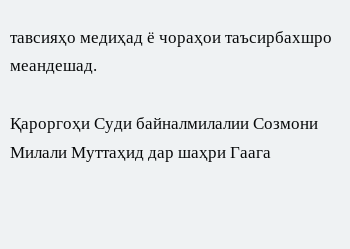тавсияҳо медиҳад ё чораҳои таъсирбахшро меандешад.

Қароргоҳи Суди байналмилалии Созмони Милали Муттаҳид дар шаҳри Гаага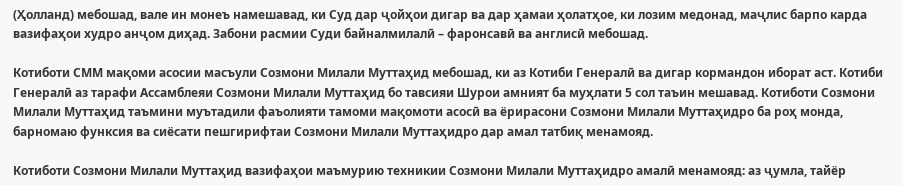(Ҳолланд) мебошад, вале ин монеъ намешавад, ки Суд дар ҷойҳои дигар ва дар ҳамаи ҳолатҳое, ки лозим медонад, маҷлис барпо карда вазифаҳои худро анҷом диҳад. Забони расмии Суди байналмилалӣ – фаронсавӣ ва англисӣ мебошад.

Котиботи СММ мақоми асосии масъули Созмони Милали Муттаҳид мебошад, ки аз Котиби Генералӣ ва дигар кормандон иборат аст. Котиби Генералӣ аз тарафи Ассамблеяи Созмони Милали Муттаҳид бо тавсияи Шурои амният ба муҳлати 5 сол таъин мешавад. Котиботи Созмони Милали Муттаҳид таъмини муътадили фаъолияти тамоми мақомоти асосӣ ва ёрирасони Созмони Милали Муттаҳидро ба роҳ монда, барномаю функсия ва сиёсати пешгирифтаи Созмони Милали Муттаҳидро дар амал татбиқ менамояд.

Котиботи Созмони Милали Муттаҳид вазифаҳои маъмурию техникии Созмони Милали Муттаҳидро амалӣ менамояд: аз ҷумла, тайёр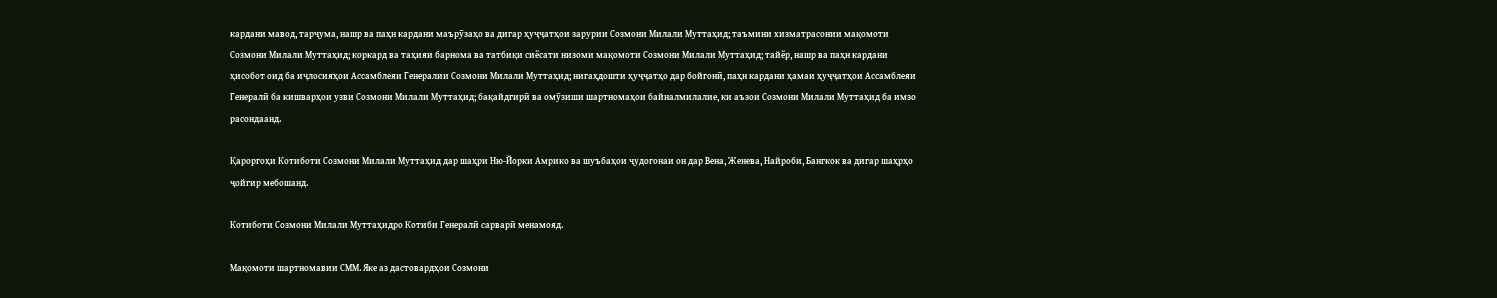кардани мавод, тарҷума, нашр ва паҳн кардани маърӯзаҳо ва дигар ҳуҷҷатҳои зарурии Созмони Милали Муттаҳид; таъмини хизматрасонии мақомоти Созмони Милали Муттаҳид; коркард ва таҳияи барнома ва татбиқи сиёсати низоми мақомоти Созмони Милали Муттаҳид; тайёр, нашр ва паҳн кардани ҳисобот оид ба иҷлосияҳои Ассамблеяи Генералии Созмони Милали Муттаҳид; нигаҳдошти ҳуҷҷатҳо дар бойгонӣ, паҳн кардани ҳамаи ҳуҷҷатҳои Ассамблеяи Генералӣ ба кишварҳои узви Созмони Милали Муттаҳид; бақайдгирӣ ва омӯзиши шартномаҳои байналмилалие, ки аъзои Созмони Милали Муттаҳид ба имзо расондаанд.

Қароргоҳи Котиботи Созмони Милали Муттаҳид дар шаҳри Ню-Йорки Амрико ва шуъбаҳои ҷудогонаи он дар Вена, Женева, Найроби, Бангкок ва дигар шаҳрҳо ҷойгир мебошанд.

Котиботи Созмони Милали Муттаҳидро Котиби Генералӣ сарварӣ менамояд.

Мақомоти шартномавии СММ. Яке аз дастовардҳои Созмони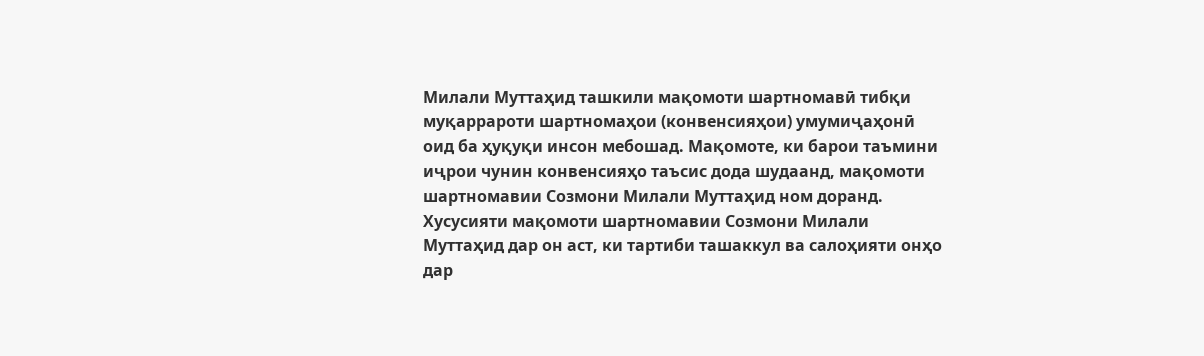Милали Муттаҳид ташкили мақомоти шартномавӣ тибқи муқаррароти шартномаҳои (конвенсияҳои) умумиҷаҳонӣ оид ба ҳуқуқи инсон мебошад. Мақомоте, ки барои таъмини иҷрои чунин конвенсияҳо таъсис дода шудаанд, мақомоти шартномавии Созмони Милали Муттаҳид ном доранд. Хусусияти мақомоти шартномавии Созмони Милали Муттаҳид дар он аст, ки тартиби ташаккул ва салоҳияти онҳо дар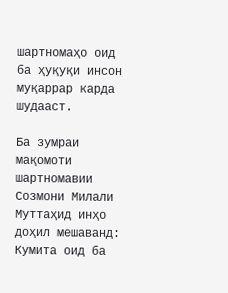шартномаҳо оид ба ҳуқуқи инсон муқаррар карда шудааст.

Ба зумраи мақомоти шартномавии Созмони Милали Муттаҳид инҳо доҳил мешаванд: Кумита оид ба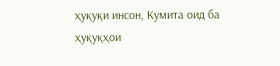ҳуқуқи инсон, Кумита оид ба ҳуқуқҳои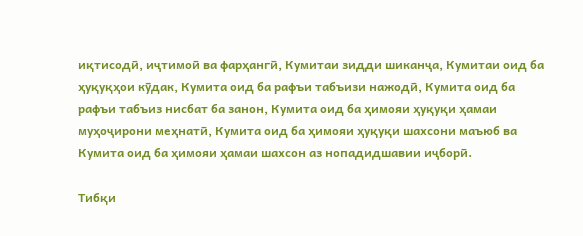иқтисодӣ, иҷтимоӣ ва фарҳангӣ, Кумитаи зидди шиканҷа, Кумитаи оид ба ҳуқуқҳои кӯдак, Кумита оид ба рафъи табъизи нажодӣ, Кумита оид ба рафъи табъиз нисбат ба занон, Кумита оид ба ҳимояи ҳуқуқи ҳамаи муҳоҷирони меҳнатӣ, Кумита оид ба ҳимояи ҳуқуқи шахсони маъюб ва Кумита оид ба ҳимояи ҳамаи шахсон аз нопадидшавии иҷборӣ.

Тибқи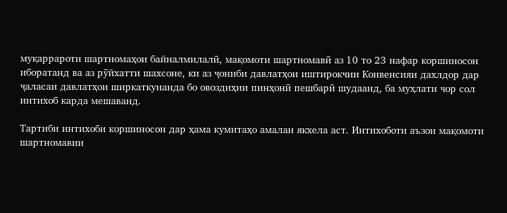муқаррароти шартномаҳои байналмилалӣ, мақомоти шартномавӣ аз 10 то 23 нафар коршиносон иборатанд ва аз рӯйхатти шахсоне, ки аз ҷониби давлатҳои иштирокчии Конвенсияи дахлдор дар ҷаласаи давлатҳои ширкаткунанда бо овоздиҳии пинҳонӣ пешбарӣ шудаанд, ба муҳлати чор сол интихоб карда мешаванд.

Тартиби интихоби коршиносон дар ҳама кумитаҳо амалан якхела аст. Интихоботи аъзои мақомоти шартномавии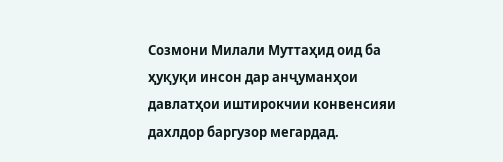Созмони Милали Муттаҳид оид ба ҳуқуқи инсон дар анҷуманҳои давлатҳои иштирокчии конвенсияи дахлдор баргузор мегардад.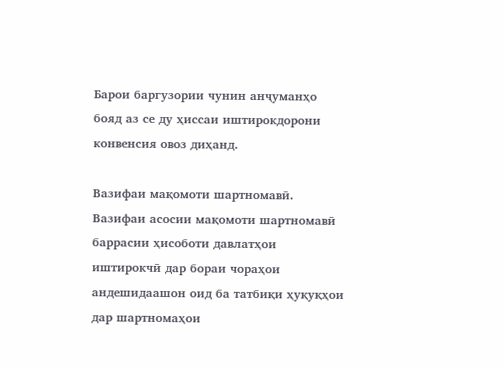Барои баргузории чунин анҷуманҳо бояд аз се ду ҳиссаи иштирокдорони конвенсия овоз диҳанд.

Вазифаи мақомоти шартномавӣ. Вазифаи асосии мақомоти шартномавӣ баррасии ҳисоботи давлатҳои иштирокчӣ дар бораи чораҳои андешидаашон оид ба татбиқи ҳуқуқҳои дар шартномаҳои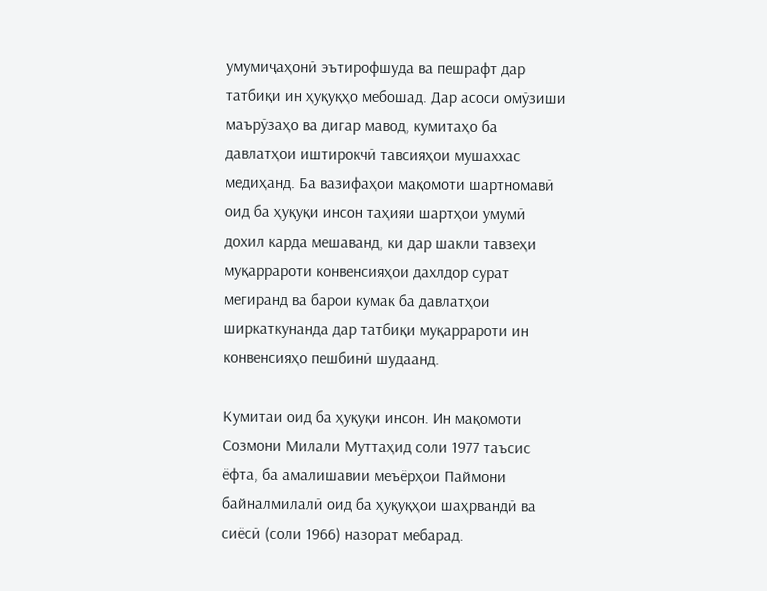умумиҷаҳонӣ эътирофшуда ва пешрафт дар татбиқи ин ҳуқуқҳо мебошад. Дар асоси омӯзиши маърӯзаҳо ва дигар мавод, кумитаҳо ба давлатҳои иштирокчӣ тавсияҳои мушаххас медиҳанд. Ба вазифаҳои мақомоти шартномавӣ оид ба ҳуқуқи инсон таҳияи шартҳои умумӣ дохил карда мешаванд, ки дар шакли тавзеҳи муқаррароти конвенсияҳои дахлдор сурат мегиранд ва барои кумак ба давлатҳои ширкаткунанда дар татбиқи муқаррароти ин конвенсияҳо пешбинӣ шудаанд.

Кумитаи оид ба ҳуқуқи инсон. Ин мақомоти Созмони Милали Муттаҳид соли 1977 таъсис ёфта, ба амалишавии меъёрҳои Паймони байналмилалӣ оид ба ҳуқуқҳои шаҳрвандӣ ва сиёсӣ (соли 1966) назорат мебарад.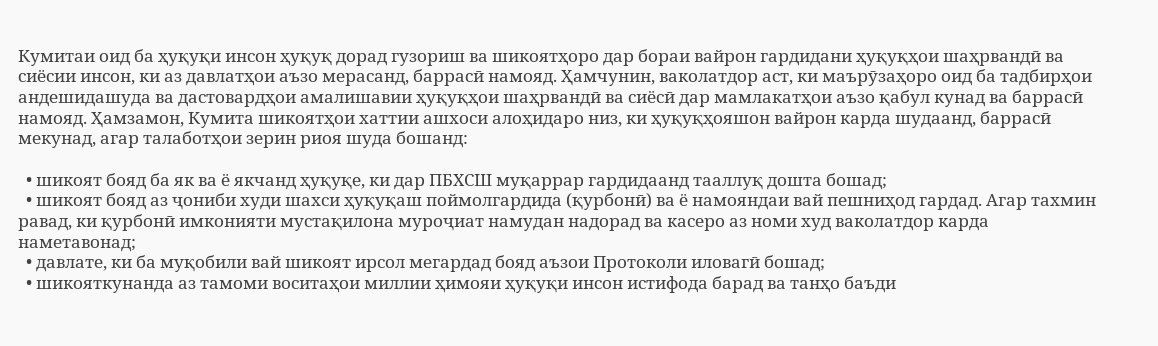Кумитаи оид ба ҳуқуқи инсон ҳуқуқ дорад гузориш ва шикоятҳоро дар бораи вайрон гардидани ҳуқуқҳои шаҳрвандӣ ва сиёсии инсон, ки аз давлатҳои аъзо мерасанд, баррасӣ намояд. Ҳамчунин, ваколатдор аст, ки маърӯзаҳоро оид ба тадбирҳои андешидашуда ва дастовардҳои амалишавии ҳуқуқҳои шаҳрвандӣ ва сиёсӣ дар мамлакатҳои аъзо қабул кунад ва баррасӣ намояд. Ҳамзамон, Кумита шикоятҳои хаттии ашхоси алоҳидаро низ, ки ҳуқуқҳояшон вайрон карда шудаанд, баррасӣ мекунад, агар талаботҳои зерин риоя шуда бошанд:

  • шикоят бояд ба як ва ё якчанд ҳуқуқе, ки дар ПБХСШ муқаррар гардидаанд тааллуқ дошта бошад;
  • шикоят бояд аз ҷониби худи шахси ҳуқуқаш поймолгардида (қурбонӣ) ва ё намояндаи вай пешниҳод гардад. Агар тахмин равад, ки қурбонӣ имконияти мустақилона муроҷиат намудан надорад ва касеро аз номи худ ваколатдор карда наметавонад;
  • давлате, ки ба муқобили вай шикоят ирсол мегардад бояд аъзои Протоколи иловагӣ бошад;
  • шикояткунанда аз тамоми воситаҳои миллии ҳимояи ҳуқуқи инсон истифода барад ва танҳо баъди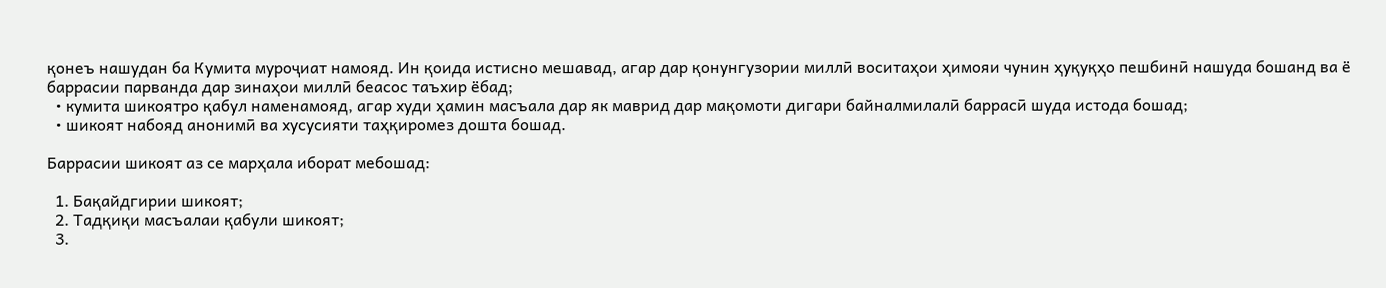қонеъ нашудан ба Кумита муроҷиат намояд. Ин қоида истисно мешавад, агар дар қонунгузории миллӣ воситаҳои ҳимояи чунин ҳуқуқҳо пешбинӣ нашуда бошанд ва ё баррасии парванда дар зинаҳои миллӣ беасос таъхир ёбад;
  • кумита шикоятро қабул наменамояд, агар худи ҳамин масъала дар як маврид дар мақомоти дигари байналмилалӣ баррасӣ шуда истода бошад;
  • шикоят набояд анонимӣ ва хусусияти таҳқиромез дошта бошад.

Баррасии шикоят аз се марҳала иборат мебошад:

  1. Бақайдгирии шикоят;
  2. Тадқиқи масъалаи қабули шикоят;
  3.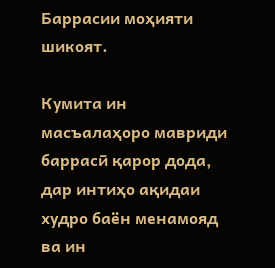Баррасии моҳияти шикоят.

Кумита ин масъалаҳоро мавриди баррасӣ қарор дода, дар интиҳо ақидаи худро баён менамояд ва ин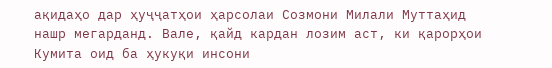ақидаҳо дар ҳуҷҷатҳои ҳарсолаи Созмони Милали Муттаҳид нашр мегарданд. Вале, қайд кардан лозим аст, ки қарорҳои Кумита оид ба ҳукуқи инсони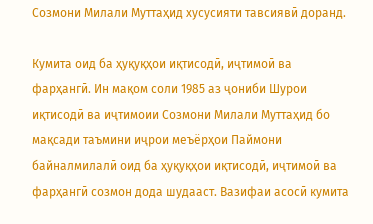Созмони Милали Муттаҳид хусусияти тавсиявӣ доранд.

Кумита оид ба ҳуқуқҳои иқтисодӣ, иҷтимоӣ ва фарҳангӣ. Ин мақом соли 1985 аз ҷониби Шурои иқтисодӣ ва иҷтимоии Созмони Милали Муттаҳид бо мақсади таъмини иҷрои меъёрҳои Паймони байналмилалӣ оид ба ҳуқуқҳои иқтисодӣ, иҷтимоӣ ва фарҳангӣ созмон дода шудааст. Вазифаи асосӣ кумита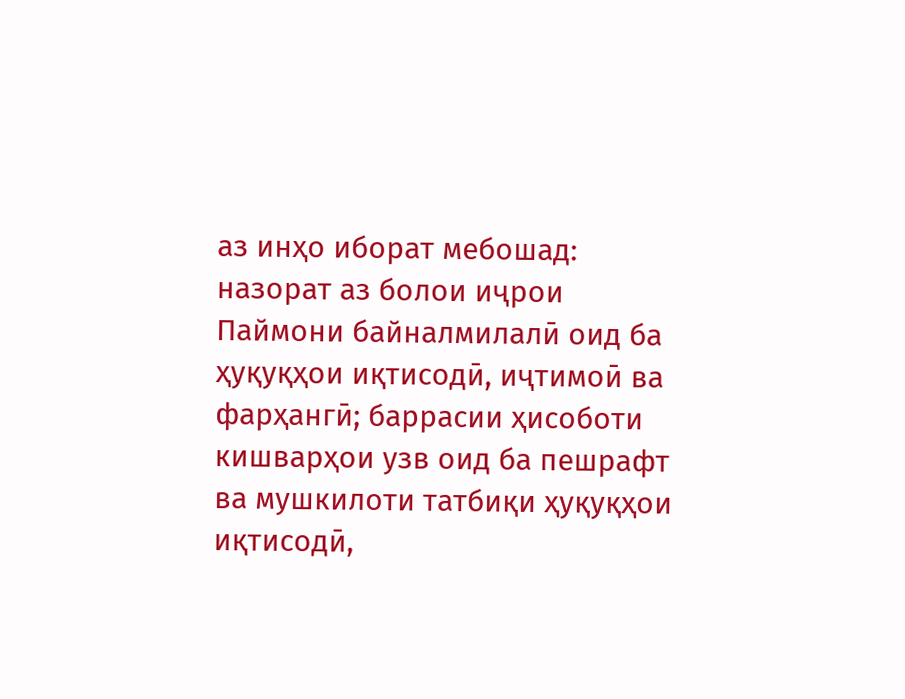аз инҳо иборат мебошад: назорат аз болои иҷрои Паймони байналмилалӣ оид ба ҳуқуқҳои иқтисодӣ, иҷтимоӣ ва фарҳангӣ; баррасии ҳисоботи кишварҳои узв оид ба пешрафт ва мушкилоти татбиқи ҳуқуқҳои иқтисодӣ,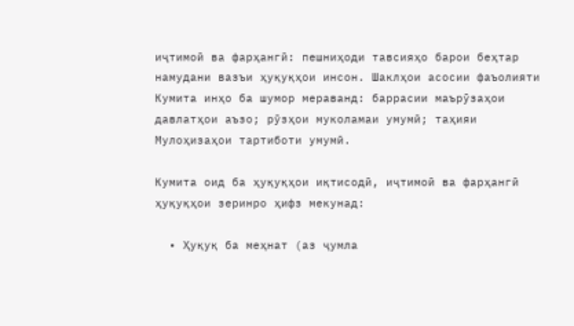иҷтимоӣ ва фарҳангӣ: пешниҳоди тавсияҳо барои беҳтар намудани вазъи ҳуқуқҳои инсон. Шаклҳои асосии фаъолияти Кумита инҳо ба шумор мераванд: баррасии маърӯзаҳои давлатҳои аъзо; рӯзҳои муколамаи умумӣ; таҳияи Мулоҳизаҳои тартиботи умумӣ.

Кумита оид ба ҳуқуқҳои иқтисодӣ, иҷтимоӣ ва фарҳангӣ ҳуқуқҳои зеринро ҳифз мекунад:

  • Ҳуқуқ ба меҳнат (аз ҷумла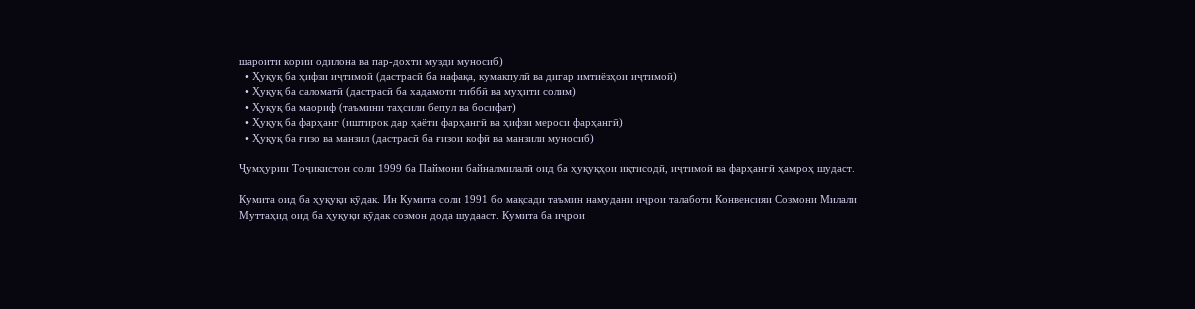шароити кории одилона ва пар-дохти музди муносиб)
  • Ҳуқуқ ба ҳифзи иҷтимоӣ (дастрасӣ ба нафақа, кумакпулӣ ва дигар имтиёзҳои иҷтимоӣ)
  • Ҳуқуқ ба саломатӣ (дастрасӣ ба хадамоти тиббӣ ва муҳити солим)
  • Ҳуқуқ ба маориф (таъмини таҳсили бепул ва босифат)
  • Ҳуқуқ ба фарҳанг (иштирок дар ҳаёти фарҳангӣ ва ҳифзи мероси фарҳангӣ)
  • Ҳуқуқ ба ғизо ва манзил (дастрасӣ ба ғизои кофӣ ва манзили муносиб)

Ҷумҳурии Тоҷикистон соли 1999 ба Паймони байналмилалӣ оид ба ҳуқуқҳои иқтисодӣ, иҷтимоӣ ва фарҳангӣ ҳамроҳ шудаст.

Кумита оид ба ҳуқуқи кӯдак. Ин Кумита соли 1991 бо мақсади таъмин намудани иҷрои талаботи Конвенсияи Созмони Милали Муттаҳид оид ба ҳуқуқи кӯдак созмон дода шудааст. Кумита ба иҷрои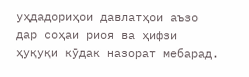уҳдадориҳои давлатҳои аъзо дар соҳаи риоя ва ҳифзи ҳуқуқи кӯдак назорат мебарад.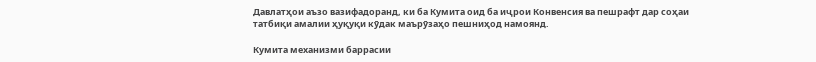Давлатҳои аъзо вазифадоранд, ки ба Кумита оид ба иҷрои Конвенсия ва пешрафт дар соҳаи татбиқи амалии ҳуқуқи кӯдак маърӯзаҳо пешниҳод намоянд.

Кумита механизми баррасии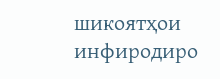шикоятҳои инфиродиро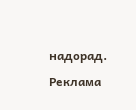надорад.

Реклама